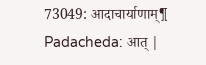73049: आदाचार्याणाम्¶
Padacheda: आत् |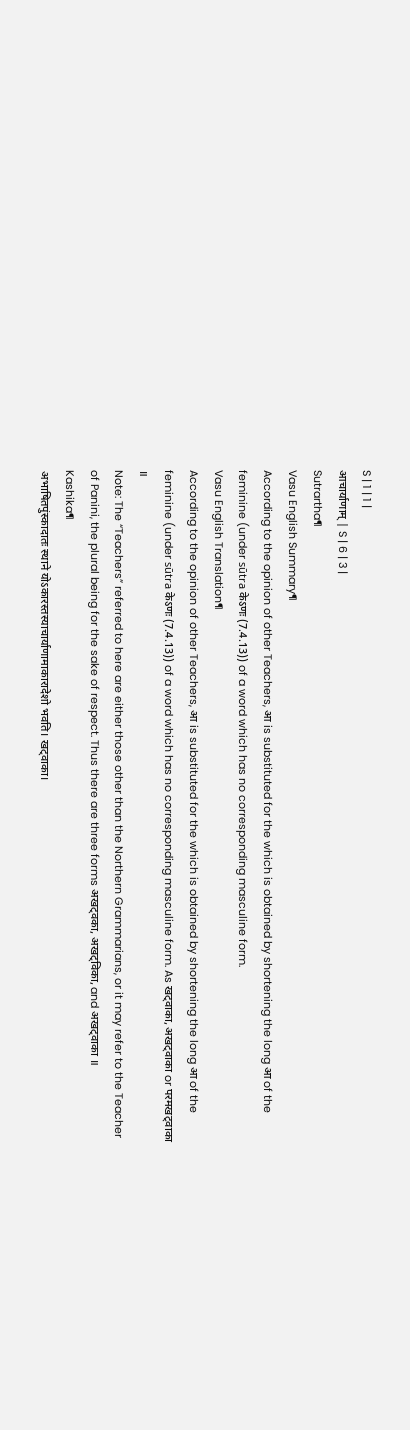S | 1 | 1 |
आचार्याणाम् | S | 6 | 3 |
Sutrartha¶
Vasu English Summary¶
According to the opinion of other Teachers, आ is substituted for the which is obtained by shortening the long आ of the feminine (under sūtra केऽणः (7.4.13)) of a word which has no corresponding masculine form.
Vasu English Translation¶
According to the opinion of other Teachers, आ is substituted for the which is obtained by shortening the long आ of the feminine (under sūtra केऽणः (7.4.13)) of a word which has no corresponding masculine form. As खट्वाका, अखट्वाका or परमखट्वाका ॥
Note: The “Teachers” referred to here are either those other than the Northern Grammarians, or it may refer to the Teacher of Panini, the plural being for the sake of respect. Thus there are three forms अखट्वका, अखट्विका, and अखट्वाका ॥
Kashika¶
अभाषितपुंस्कादातः स्थाने योऽकारस्तस्याचार्याणामाकारादेशो भवति। खट्वाका।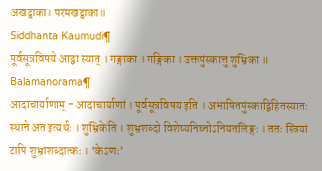अखट्वाका। परमखट्वाका॥
Siddhanta Kaumudi¶
पूर्वसूत्रविषये आद्वा स्यात् । गङ्गाका । गङ्गिका । उक्तपुंस्कात्तु शुभ्रिका ॥
Balamanorama¶
आदाचार्याणाम् - आदाचार्याणां । पूर्वसूत्रविषय इति । अभाषितपुंस्काद्विहितस्यातः स्थाने अत इत्यर्थः । शुभ्रिकेति । शुभ्रशब्दो विशेष्यनिघ्नोऽनियतलिङ्गः । ततः स्त्रियां टापि शुभ्राशब्दात्कः । ‘केऽणः’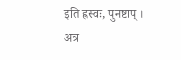इति ह्रस्वः, पुनष्टाप् । अत्र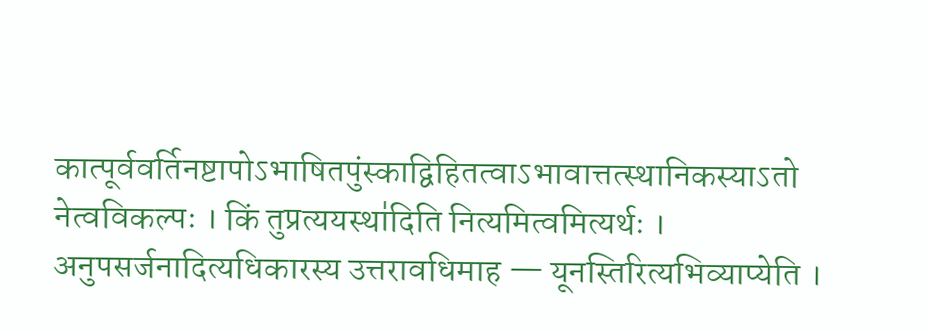कात्पूर्ववर्तिनष्टापोऽभाषितपुंस्काद्विहितत्वाऽभावात्तत्स्थानिकस्याऽतो नेत्वविकल्पः । किं तुप्रत्ययस्था॑दिति नित्यमित्वमित्यर्थः । अनुपसर्जनादित्यधिकारस्य उत्तरावधिमाह — यूनस्तिरित्यभिव्याप्येति ।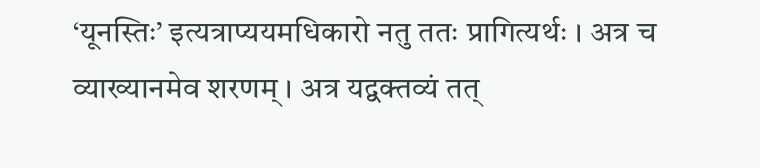‘यूनस्तिः’ इत्यत्राप्ययमधिकारो नतु ततः प्रागित्यर्थः । अत्र च व्याख्यानमेव शरणम् । अत्र यद्वक्तव्यं तत्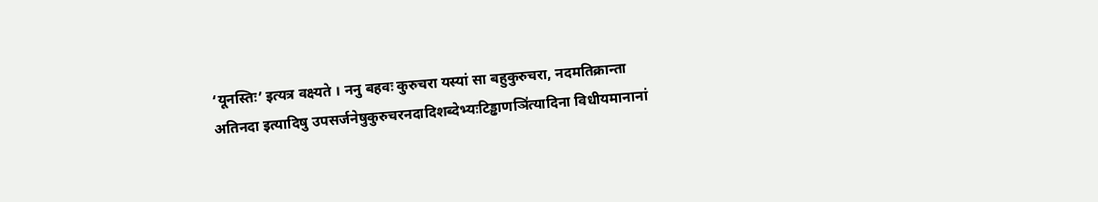‘यूनस्तिः’ इत्यत्र वक्ष्यते । ननु बहवः कुरुचरा यस्यां सा बहुकुरुचरा, नदमतिक्रान्ता अतिनदा इत्यादिषु उपसर्जनेषुकुरुचरनदादिशब्देभ्यःटिड्ढाणञि॑त्यादिना विधीयमानानां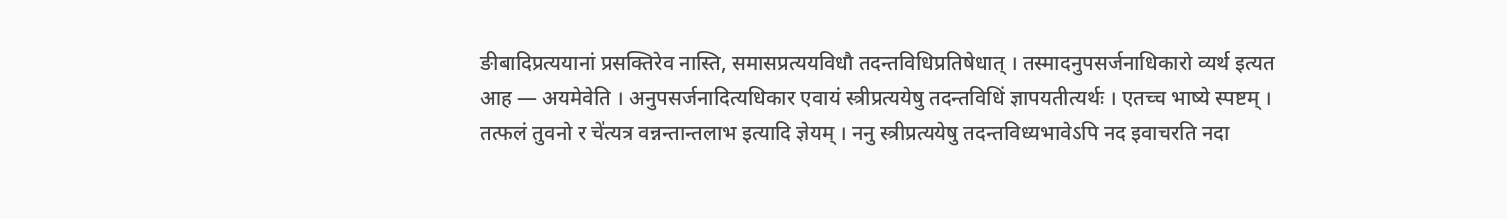ङीबादिप्रत्ययानां प्रसक्तिरेव नास्ति, समासप्रत्ययविधौ तदन्तविधिप्रतिषेधात् । तस्मादनुपसर्जनाधिकारो व्यर्थ इत्यत आह — अयमेवेति । अनुपसर्जनादित्यधिकार एवायं स्त्रीप्रत्ययेषु तदन्तविधिं ज्ञापयतीत्यर्थः । एतच्च भाष्ये स्पष्टम् । तत्फलं तुवनो र चे॑त्यत्र वन्नन्तान्तलाभ इत्यादि ज्ञेयम् । ननु स्त्रीप्रत्ययेषु तदन्तविध्यभावेऽपि नद इवाचरति नदा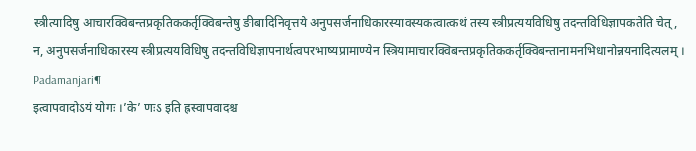स्त्रीत्यादिषु आचारक्विबन्तप्रकृतिककर्तृक्विबन्तेषु ङीबादिनिवृत्तये अनुपसर्जनाधिकारस्यावस्यकत्वात्कथं तस्य स्त्रीप्रत्ययविधिषु तदन्तविधिज्ञापकतेति चेत्, न, अनुपसर्जनाधिकारस्य स्त्रीप्रत्ययविधिषु तदन्तविधिज्ञापनार्थत्वपरभाष्यप्रामाण्येन स्त्रियामाचारक्विबन्तप्रकृतिककर्तृक्विबन्तानामनभिधानोन्नयनादित्यलम् ।
Padamanjari¶
इत्वापवादोऽयं योगः ।’के’ णःऽ इति ह्रस्वापवादश्च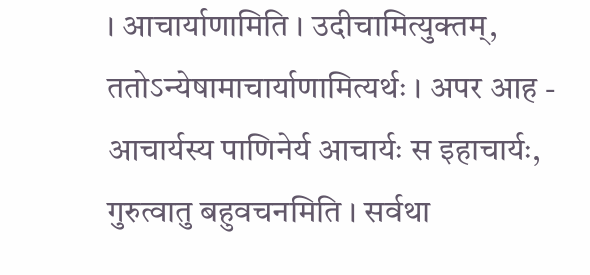। आचार्याणामिति । उदीचामित्युक्तम्, ततोऽन्येषामाचार्याणामित्यर्थः । अपर आह - आचार्यस्य पाणिनेर्य आचार्यः स इहाचार्यः, गुरुत्वातु बहुवचनमिति । सर्वथा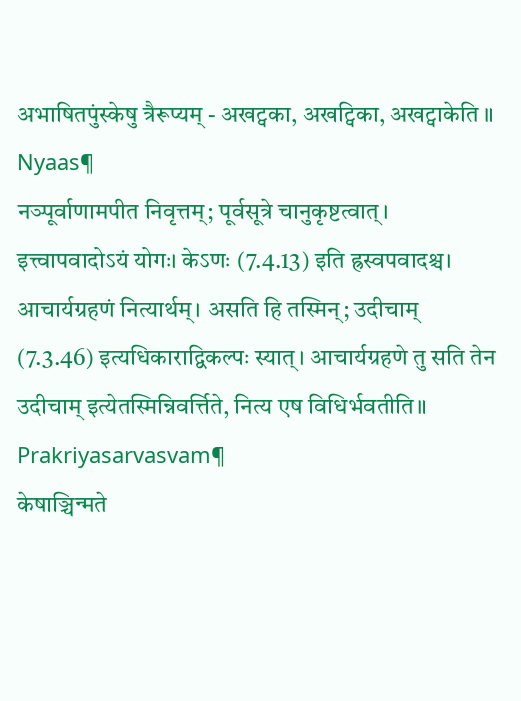अभाषितपुंस्केषु त्रैरूप्यम् - अखट्वका, अखट्विका, अखट्वाकेति ॥
Nyaas¶
नञ्पूर्वाणामपीत निवृत्तम्; पूर्वसूत्रे चानुकृष्टत्वात्। इत्त्वापवादोऽयं योगः। केऽणः (7.4.13) इति ह्रस्वपवादश्च। आचार्यग्रहणं नित्यार्थम्। असति हि तस्मिन्; उदीचाम् (7.3.46) इत्यधिकाराद्विकल्पः स्यात्। आचार्यग्रहणे तु सति तेन उदीचाम् इत्येतस्मिन्निवर्त्तिते, नित्य एष विधिर्भवतीति॥
Prakriyasarvasvam¶
केषाञ्चिन्मते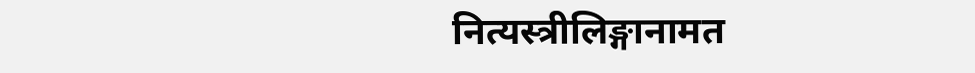नित्यस्त्रीलिङ्गानामत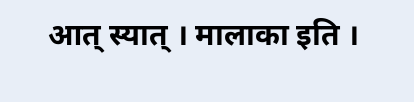आत् स्यात् । मालाका इति ।